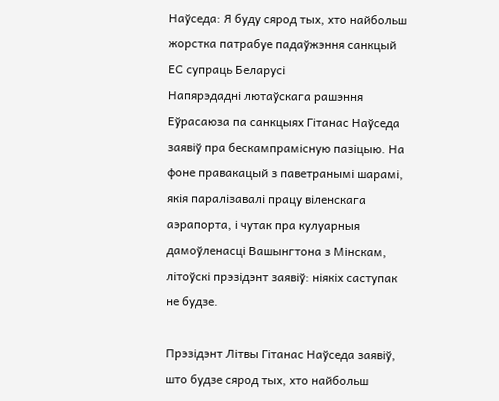Наўседа: Я буду сярод тых, хто найбольш жорстка патрабуе падаўжэння санкцый ЕС супраць Беларусі
Напярэдадні лютаўскага рашэння Еўрасаюза па санкцыях Гітанас Наўседа заявіў пра бескампрамісную пазіцыю. На фоне правакацый з паветранымі шарамі, якія паралізавалі працу віленскага аэрапорта, і чутак пра кулуарныя дамоўленасці Вашынгтона з Мінскам, літоўскі прэзідэнт заявіў: ніякіх саступак не будзе.

Прэзідэнт Літвы Гітанас Наўседа заявіў, што будзе сярод тых, хто найбольш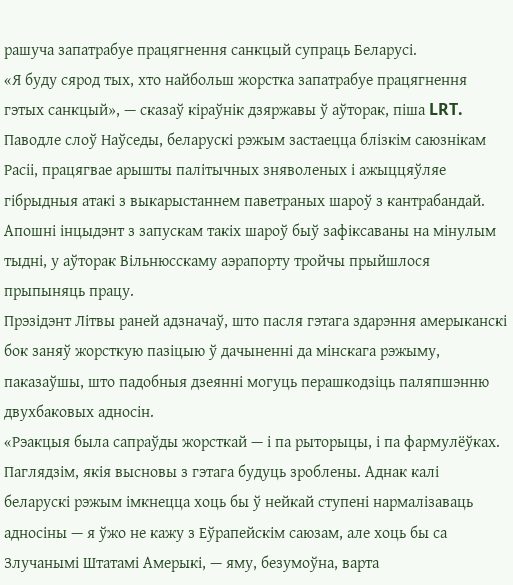рашуча запатрабуе працягнення санкцый супраць Беларусі.
«Я буду сярод тых, хто найбольш жорстка запатрабуе працягнення гэтых санкцый», — сказаў кіраўнік дзяржавы ў аўторак, піша LRT.
Паводле слоў Наўседы, беларускі рэжым застаецца блізкім саюзнікам Расіі, працягвае арышты палітычных зняволеных і ажыццяўляе гібрыдныя атакі з выкарыстаннем паветраных шароў з кантрабандай.
Апошні інцыдэнт з запускам такіх шароў быў зафіксаваны на мінулым тыдні, у аўторак Вільнюсскаму аэрапорту тройчы прыйшлося прыпыняць працу.
Прэзідэнт Літвы раней адзначаў, што пасля гэтага здарэння амерыканскі бок заняў жорсткую пазіцыю ў дачыненні да мінскага рэжыму, паказаўшы, што падобныя дзеянні могуць перашкодзіць паляпшэнню двухбаковых адносін.
«Рэакцыя была сапраўды жорсткай — і па рыторыцы, і па фармулёўках. Паглядзім, якія высновы з гэтага будуць зроблены. Аднак калі беларускі рэжым імкнецца хоць бы ў нейкай ступені нармалізаваць адносіны — я ўжо не кажу з Еўрапейскім саюзам, але хоць бы са Злучанымі Штатамі Амерыкі, — яму, безумоўна, варта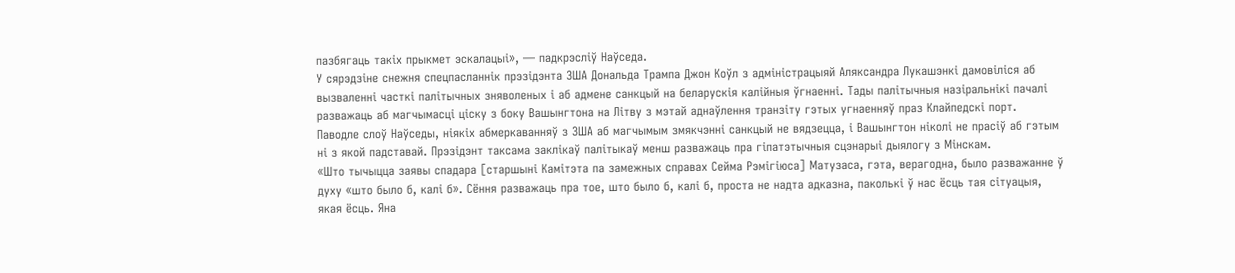пазбягаць такіх прыкмет эскалацыі», — падкрэсліў Наўседа.
У сярэдзіне снежня спецпасланнік прэзідэнта ЗША Дональда Трампа Джон Коўл з адміністрацыяй Аляксандра Лукашэнкі дамовіліся аб вызваленні часткі палітычных зняволеных і аб адмене санкцый на беларускія калійныя ўгнаенні. Тады палітычныя назіральнікі пачалі разважаць аб магчымасці ціску з боку Вашынгтона на Літву з мэтай аднаўлення транзіту гэтых угнаенняў праз Клайпедскі порт.
Паводле слоў Наўседы, ніякіх абмеркаванняў з ЗША аб магчымым змякчэнні санкцый не вядзецца, і Вашынгтон ніколі не прасіў аб гэтым ні з якой падставай. Прэзідэнт таксама заклікаў палітыкаў менш разважаць пра гіпатэтычныя сцэнарыі дыялогу з Мінскам.
«Што тычыцца заявы спадара [старшыні Камітэта па замежных справах Сейма Рэмігіюса] Матузаса, гэта, верагодна, было разважанне ў духу «што было б, калі б». Сёння разважаць пра тое, што было б, калі б, проста не надта адказна, паколькі ў нас ёсць тая сітуацыя, якая ёсць. Яна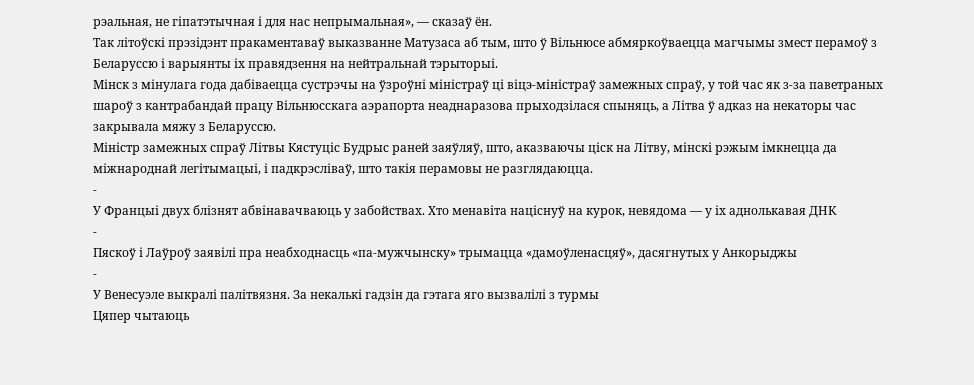рэальная, не гіпатэтычная і для нас непрымальная», — сказаў ён.
Так літоўскі прэзідэнт пракаментаваў выказванне Матузаса аб тым, што ў Вільнюсе абмяркоўваецца магчымы змест перамоў з Беларуссю і варыянты іх правядзення на нейтральнай тэрыторыі.
Мінск з мінулага года дабіваецца сустрэчы на ўзроўні міністраў ці віцэ-міністраў замежных спраў, у той час як з-за паветраных шароў з кантрабандай працу Вільнюсскага аэрапорта неаднаразова прыходзілася спыняць, а Літва ў адказ на некаторы час закрывала мяжу з Беларуссю.
Міністр замежных спраў Літвы Кястуціс Будрыс раней заяўляў, што, аказваючы ціск на Літву, мінскі рэжым імкнецца да міжнароднай легітымацыі, і падкрэсліваў, што такія перамовы не разглядаюцца.
-
У Францыі двух блізнят абвінавачваюць у забойствах. Хто менавіта націснуў на курок, невядома — у іх аднолькавая ДНК
-
Пяскоў і Лаўроў заявілі пра неабходнасць «па-мужчынску» трымацца «дамоўленасцяў», дасягнутых у Анкорыджы
-
У Венесуэле выкралі палітвязня. За некалькі гадзін да гэтага яго вызвалілі з турмы
Цяпер чытаюць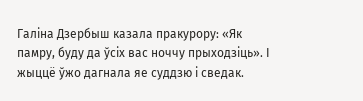Галіна Дзербыш казала пракурору: «Як памру, буду да ўсіх вас ноччу прыходзіць». І жыццё ўжо дагнала яе суддзю і сведак.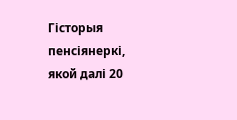Гісторыя пенсіянеркі, якой далі 20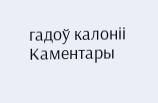гадоў калоніі
Каментары